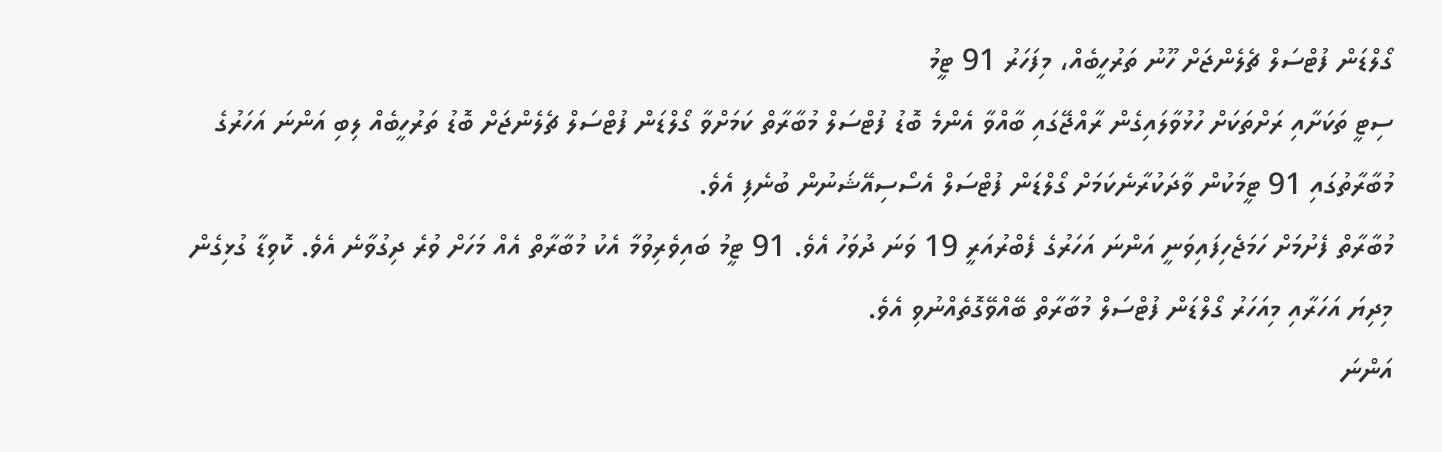ގޯލްޑަން ފުޓްސަލް ޗެލެންޖަށް ހޫނު ތަރުހީބެއް، މިފަހަރު 91 ޓީމު
ސިޓީ ތަކަށާއި ރަށްތަކަށް ހުޅުވާލައިގެން ރާއްޖޭގައި ބާއްވާ އެންމެ ބޮޑު ފުޓްސަލް މުބާރާތް ކަމަށްވާ ގޯލްޑަން ފުޓްސަލް ޗެލެންޖަށް ބޮޑު ތަރުހީބެއް ލިބި އަންނަ އަހަރުގެ މުބާރާތުގައި 91 ޓީމަކުން ވާދަކުރާނެކަމަށް ގޯލްޑަން ފުޓްސަލް އެސޯސިއޭޝަނުން ބުނެފި އެވެ.
މުބާރާތް ފެށުމަށް ހަމަޖެހިފައިވަނީ އަންނަ އަހަރުގެ ފެބްރުއަރީ 19 ވަނަ ދުވަހު އެވެ. 91 ޓީމު ބައިވެރިވުމާ އެކު މުބާރާތް އެއް މަހަށް ވުރެ ދިގުވާނެ އެވެ. ކޮވިޑާ ގުޅިގެން މިދިޔަ އަހަރާއި މިއަހަރު ގޯލްޑަން ފުޓްސަލް މުބާރާތް ބޭއްވޭގޮތެއްނުވި އެވެ.
އަންނަ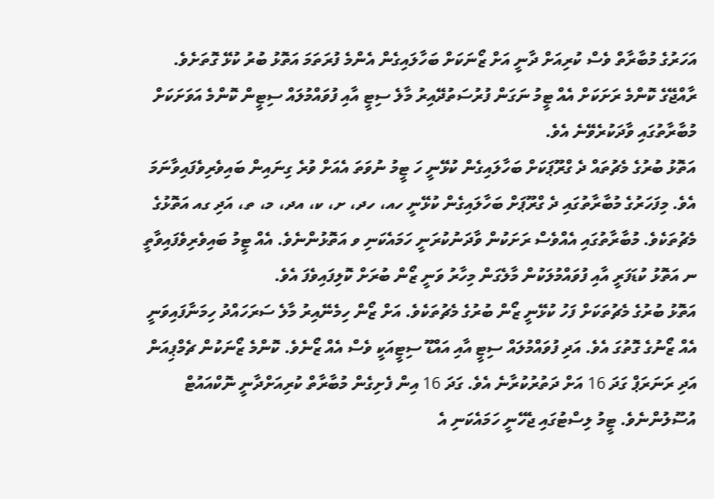އަހަރުގެ މުބާރާތް ވެސް ކުރިއަށް ދާނީ އަށް ޒޯނަކަށް ބަހާލައިގެން އެންމެ ފުރަތަމަ އަތޮޅު ބުރު ކުޅޭ ގޮތަށެވެ. ރާއްޖޭގެ ކޮންމެ ރަށަކަށް އެއް ޓީމު ނަގަން ފުރުސަތުދޭއިރު މާލެ ސިޓީ އާއި ފުވައްމުލައް ސިޓީން ކޮންމެ އަވަށަކަށް މުބާރާތުގައި ވާދަކުރެވޭނެ އެވެ.
އަތޮޅު ބުރުގެ މެޗުތައް ދެ ގްރޫޕަކަށް ބަހާލައިގެން ކުޅޭނީ ހަ ޓީމު ނުވަތަ އެއަށް ވުރެ ގިނައިން ބައިވެރިވެފައިވާނަމަ އެވެ. މިފަހަރުގެ މުބާރާތުގައި ދެ ގްރޫޕަށް ބަހާލައިގެން ކުޅޭނީ ހއ، ހދ، ށ، ކ، އދ، މ، ތ، އަދި ގއ އަތޮޅުގެ މެޗުތަކެވެ. މުބާރާތުގައި އެއްވެސް ރަށަކުން ވާދަނުކުރަނީ ހަމައެކަނި ވ އަތޮޅުންނެވެ. އެއް ޓީމު ބައިވެރިވެފައިވާތީ ނ އަތޮޅު ކުޑަފަރީ އާއި ފުވައްމުލަކުން މާލެގަން މިހާރު ވަނީ ޒޯން ބުރަށް ކޮލިފައިވެފަ އެވެ.
އަތޮޅު ބުރުގެ މެޗުތަކަށް ފަހު ކުޅޭނީ ޒޯން ބުރުގެ މެޗުތަކެވެ. އަށް ޒޯން ހިމެނޭއިރު މާލެ ސަރަހައްދު ހިމަނާފައިވަނީ އެއް ޒޯނުގެ ގޮތުގަ އެވެ. އަދި ފުވައްމުލައް ސިޓީ އާއި އައްޑޫ ސިޓީއަކީ ވެސް އެއް ޒޯނެވެ. ކޮންމެ ޒޯނަކުން ޗެމްޕިއަން އަދި ރަނަރަޕް ގަދަ 16 އަށް ދަތުރުކުރާނެ އެވެ. ގަދަ 16 އިން ފެށިގެން މުބާރާތް ކުރިއަށްދާނީ ނޮކްއައުޓް އުސޫލުންނެވެ. ޓީމު ލިސްޓުގައި ޖެހޭނީ ހަމައެކަނި އެ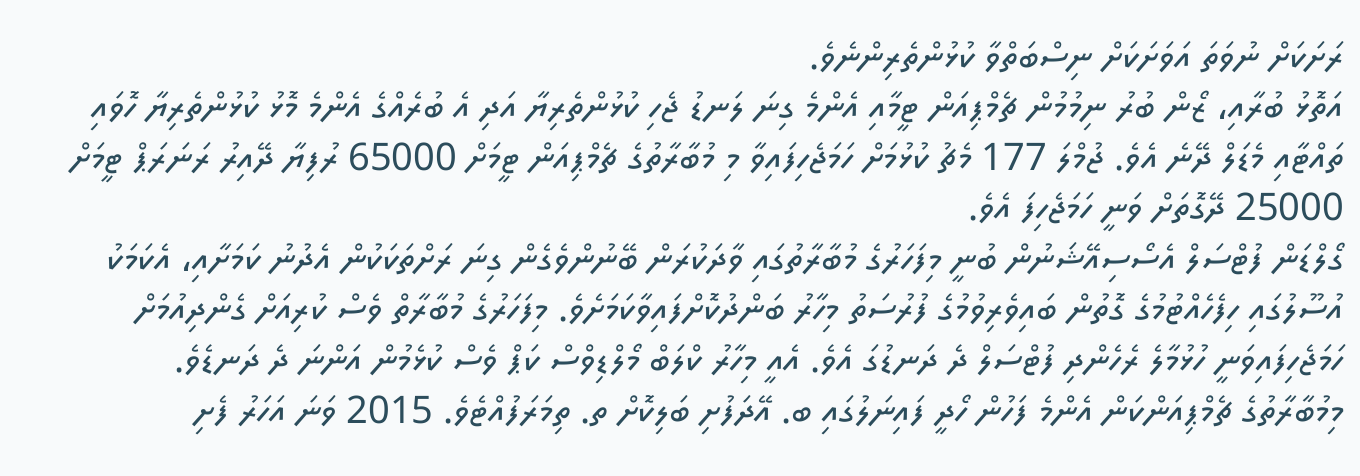ރަށަކަށް ނުވަތަ އަވަށަކަށް ނިސްބަތްވާ ކުޅުންތެރިންނެވެ.
އަތޮޅު ބުރާއި، ޒޯން ބުރު ނިމުމުން ޗެމްޕިއަން ޓީމާއި އެންމެ ގިނަ ލަނޑު ޖެހި ކުޅުންތެރިޔާ އަދި އެ ބުރެއްގެ އެންމެ މޮޅު ކުޅުންތެރިޔާ ހޮވައި ތައްޓާއި މެޑަލް ދޭނެ އެވެ. ޖުމްލަ 177 މެޗު ކުޅުމަށް ހަމަޖެހިފައިވާ މި މުބާރާތުގެ ޗެމްޕިއަން ޓީމަށް 65000 ރުފިޔާ ދޭއިރު ރަނަރަޕް ޓީމަށް 25000 ދޭގޮތަށް ވަނީ ހަމަޖެހިފަ އެވެ.
ގޯލްޑަން ފުޓްސަލް އެސޯސިއޭޝަނުން ބުނީ މިފަހަރުގެ މުބާރާތުގައި ވާދަކުރަން ބޭނުންވެގެން ގިނަ ރަށްތަކަކުން އެދުނު ކަމަށާއި، އެކަމަކު އުސޫލުގައި ހިފެހެއްޓުމުގެ ގޮތުން ބައިވެރިވުމުގެ ފުރުސަތު މިހާރު ބަންދުކޮށްފައިވާކަމަށެވެ. މިފަހަރުގެ މުބާރާތް ވެސް ކުރިއަށް ގެންދިއުމަށް ހަމަޖެހިފައިވަނީ ހުޅުމާލެ ރެހެންދި ފުޓްސަލް ދެ ދަނޑުގަ އެވެ. އެއީ މިހާރު ކްލަބް މޯލްޑިވްސް ކަޕް ވެސް ކުޅެމުން އަންނަ ދެ ދަނޑެވެ.
މިމުބާރާތުގެ ޗެމްޕިއަންކަން އެންމެ ފަހުން ހޯދީ ފައިނަލުގައި ބ. އޭދަފުށި ބަލިކޮށް ތ. ތިމަރަފުއްޓެވެ. 2015 ވަނަ އަހަރު ފެށި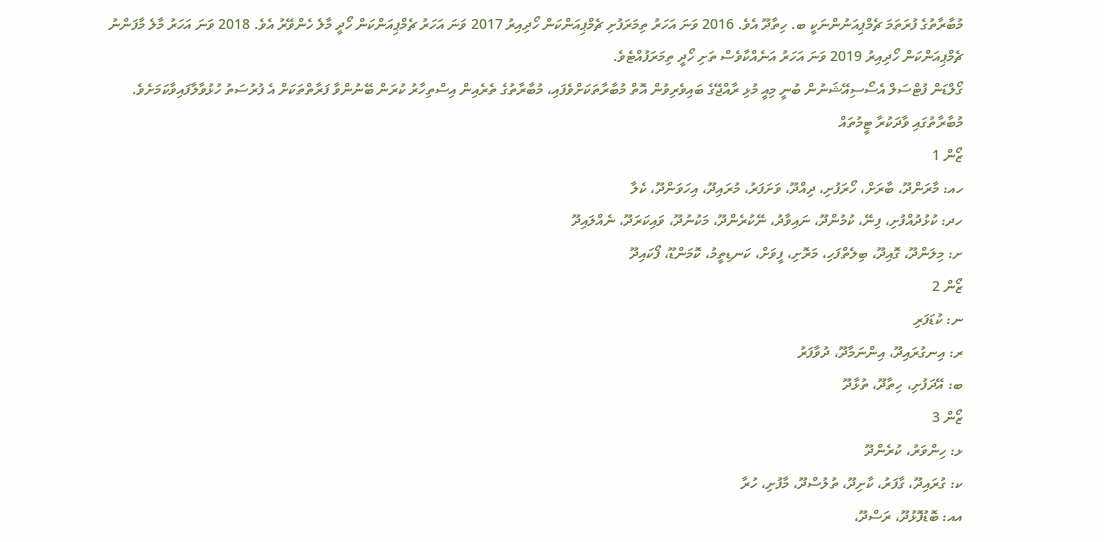މުބާރާތުގެ ފުރަތަމަ ޗެމްޕިއަނުންނަކީ ބ. ހިތާދޫ އެވެ. 2016 ވަނަ އަހަރު ތިމަރަފުށި ޗެމްޕިއަންކަން ހޯދިއިރު 2017 ވަނަ އަހަރު ޗެމްޕިއަންކަން ހޯދީ މާލެ ހެންވޭރު އެވެ. 2018 ވަނަ އަހަރު މާލެ މާފަންނު ޗެމްޕިއަންކަން ހޯދިއިރު 2019 ވަނަ އަހަރު އަނެއްކާވެސް ތަށި ހޯދީ ތިމަރަފުއްޓެވެ.
ގޯލްޑަން ފުޓްސަލް އެސޯސިއޭޝަނުން ބުނީ މިއީ މުޅި ރާއްޖޭގެ ބައިވެރިވުން އޮތް މުބާރާތަކަށްވެފައި، މުބާރާތުގެ ތެރެއިން އިސްތިހާރު ކުރަން ބޭނުންވާ ފަރާތްތަކަށް އެ ފުރުސަތު ހުޅުވާލާފައިވާކަމަށެވެ.
މުބާރާތުގައި ވާދަކުރާ ޓީމުތައް
ޒޯން 1
ހއ: މާރަންދޫ، ބާރަށް، ހޯރަފުށި، ދިއްދޫ، ވަށަފަރު، މުރައިދޫ، އިހަވަންދޫ، ކެލާ
ހދ: ކުޅުދުއްފުށި، ފިނޭ، ކުމުންދޫ، ނައިވާދު، ނޭކުރެންދޫ، މަކުނުދޫ، ވައިކަރަދޫ، ނެއްލައިދޫ
ށ: މިލަންދޫ، ގޮއިދޫ، ބިލެތްފަހި، މަރޮށި، ފީވަށް، ކަނޑިތީމު، ކޮމަންޑޫ، ފޯކައިދޫ
ޒޯން 2
ނ: ކުޑަފަރި
ރ: އިނގުރައިދޫ، އިންނަމާދޫ، ދުވާފަރު
ބ: އޭދަފުށި، ހިތާދޫ، ތުޅާދޫ
ޒޯން 3
ޅ: ހިންވަރު، ކުރެންދޫ
ކ: ގުރައިދޫ، ގާފަރު، ކާށިދޫ، ތުލުސްދޫ، މާފުށި، ހުރާ
އއ: ބޮޑުފޮޅުދޫ، ރަސްދޫ،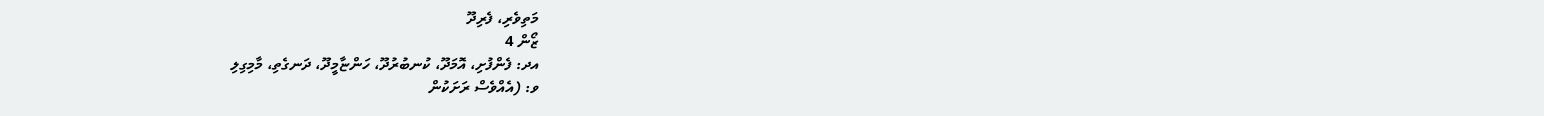މަތިވެރި، ފެރިދޫ
ޒޯން 4
އދ: ފެންފުށި، އޮމަދޫ، ކުނބުރުދޫ، ހަންޏާމީދޫ، ދަނގެތި، މާމިގިލި
ވ: (އެއްވެސް ރަށަކުން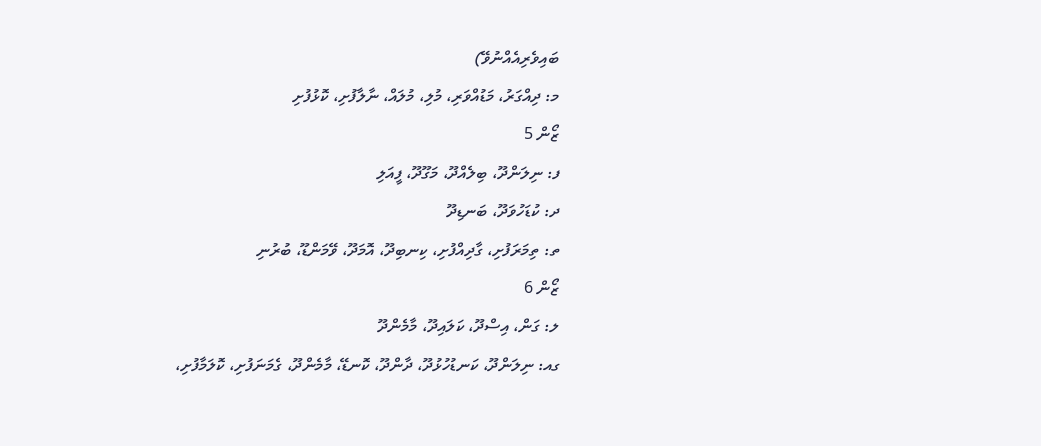ބައިވެރިއެއްނުވޭ)
މ: ދިއްގަރު، މަޑުއްވަރި، މުލި، މުލައް، ނާލާފުށި، ކޮޅުފުށި
ޒޯން 5
ފ: ނިލަންދޫ، ބިލެއްދޫ، މަގޫދޫ، ފީއަލި
ދ: ކުޑަހުވަދޫ، ބަނޑިދޫ
ތ: ތިމަރަފުށި، ގާދިއްފުށި، ކިނބިދޫ، އޮމަދޫ، ވޭމަންޑޫ، ބުރުނި
ޒޯން 6
ލ: ގަން، އިސްދޫ، ކަލައިދޫ، މާމެންދޫ
ގއ: ނިލަންދޫ، ކަނޑުހުޅުދޫ، ދާންދޫ، ކޮނޑޭ، މާމެންދޫ، ގެމަނަފުށި، ކޮލަމާފުށި،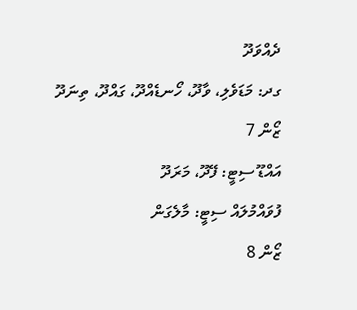ދެއްވަދޫ
ގދ: މަޑަވެލި، ވާދޫ، ހޯނޑެއްދޫ، ގައްދޫ، ތިނަދޫ
ޒޯން 7
އައްޑޫ ސިޓީ: ފޭދޫ، މަރަދޫ
ފުވައްމުލައް ސިޓީ: މާލެގަން
ޒޯން 8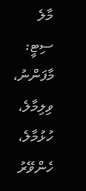މާލެ ސިޓީ: މާފަންނު، ވިލިމާލެ، ހުޅުމާލެ، ހެންވޭރު